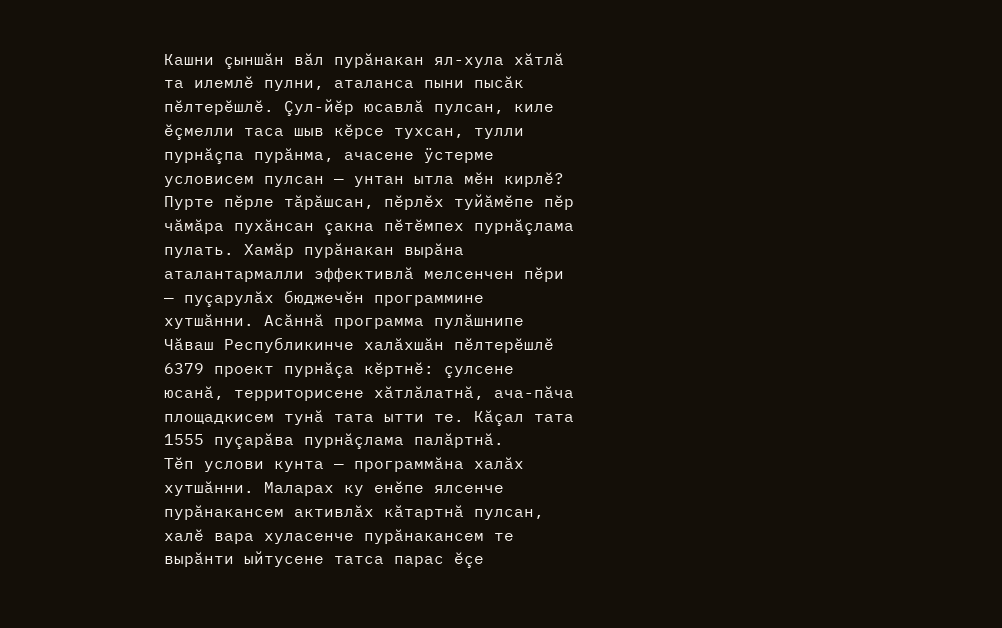Кашни çыншăн вăл пурăнакан ял-хула хăтлă та илемлĕ пулни, аталанса пыни пысăк пĕлтерĕшлĕ. Çул-йĕр юсавлă пулсан, киле ĕçмелли таса шыв кĕрсе тухсан, тулли пурнăçпа пурăнма, ачасене ÿстерме условисем пулсан — унтан ытла мĕн кирлĕ?
Пурте пĕрле тăрăшсан, пĕрлĕх туйăмĕпе пĕр чăмăра пухăнсан çакна пĕтĕмпех пурнăçлама пулать. Хамăр пурăнакан вырăна аталантармалли эффективлă мелсенчен пĕри — пуçарулăх бюджечĕн программине хутшăнни. Асăннă программа пулăшнипе Чăваш Республикинче халăхшăн пĕлтерĕшлĕ 6379 проект пурнăçа кĕртнĕ: çулсене юсанă, территорисене хăтлăлатнă, ача-пăча площадкисем тунă тата ытти те. Кăçал тата 1555 пуçарăва пурнăçлама палăртнă.
Тĕп услови кунта — программăна халăх хутшăнни. Маларах ку енĕпе ялсенче пурăнакансем активлăх кăтартнă пулсан, халĕ вара хуласенче пурăнакансем те вырăнти ыйтусене татса парас ĕçе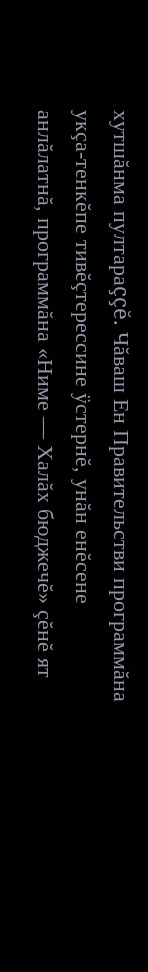хутшăнма пултараççĕ. Чăваш Ен Правительстви программăна укçа-тенкĕпе тивĕçтерессине ÿстернĕ, унăн енĕсене анлăлатнă, программăна «Ниме — Халăх бюджечĕ» çĕнĕ ят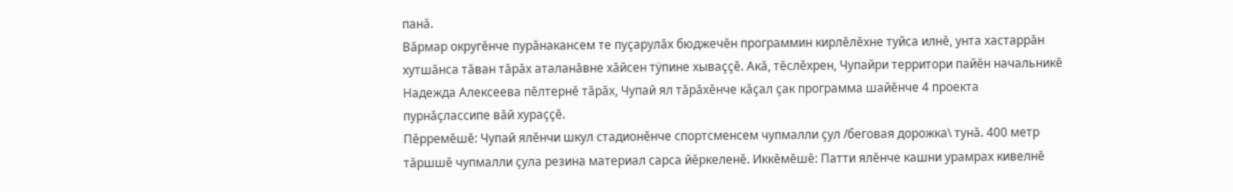панă.
Вăрмар округĕнче пурăнакансем те пуçарулăх бюджечĕн программин кирлĕлĕхне туйса илнĕ, унта хастаррăн хутшăнса тăван тăрăх аталанăвне хăйсен тÿпине хываççĕ. Акă, тĕслĕхрен, Чупайри территори пайĕн начальникĕ Надежда Алексеева пĕлтернĕ тăрăх, Чупай ял тăрăхĕнче кăçал çак программа шайĕнче 4 проекта пурнăçлассипе вăй хураççĕ.
Пĕрремĕшĕ: Чупай ялĕнчи шкул стадионĕнче спортсменсем чупмалли çул /беговая дорожка\ тунă. 400 метр тăршшĕ чупмалли çула резина материал сарса йĕркеленĕ. Иккĕмĕшĕ: Патти ялĕнче кашни урамрах кивелнĕ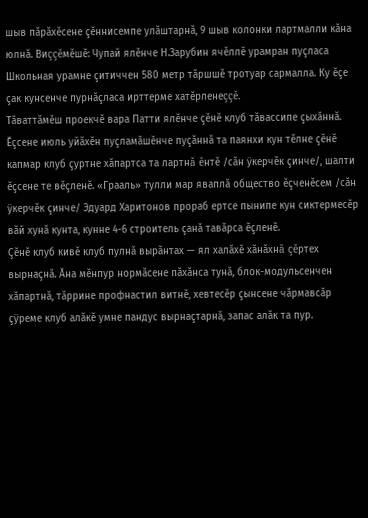шыв пăрăхĕсене çĕннисемпе улăштарнă, 9 шыв колонки лартмалли кăна юлнă. Виççĕмĕшĕ: Чупай ялĕнче Н.Зарубин ячĕллĕ урамран пуçласа Школьная урамне çитиччен 580 метр тăршшĕ тротуар сармалла. Ку ĕçе çак кунсенче пурнăçласа ирттерме хатĕрленеççĕ.
Тăваттăмĕш проекчĕ вара Патти ялĕнче çĕнĕ клуб тăвассипе çыхăннă. Ĕçсене июль уйăхĕн пуçламăшĕнче пуçăннă та паянхи кун тĕлне çĕнĕ капмар клуб çуртне хăпартса та лартнă ĕнтĕ /сăн ÿкерчĕк çинче/, шалти ĕçсене те вĕçленĕ. «Грааль» тулли мар яваплă общество ĕçченĕсем /сăн ÿкерчĕк çинче/ Эдуард Харитонов прораб ертсе пынипе кун сиктермесĕр вăй хунă кунта, кунне 4-6 строитель çанă тавăрса ĕçленĕ.
Çĕнĕ клуб кивĕ клуб пулнă вырăнтах — ял халăхĕ хăнăхнă çĕртех вырнаçнă. Ăна мĕнпур нормăсене пăхăнса тунă, блок-модульсенчен хăпартнă, тăррине профнастил витнĕ, хевтесĕр çынсене чăрмавсăр çÿреме клуб алăкĕ умне пандус вырнаçтарнă, запас алăк та пур.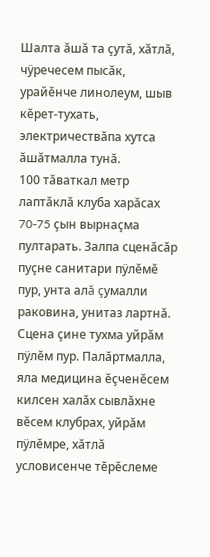Шалта ăшă та çутă, хăтлă, чÿречесем пысăк, урайĕнче линолеум, шыв кĕрет-тухать, электричествăпа хутса ăшăтмалла тунă.
100 тăваткал метр лаптăклă клуба харăсах 70-75 çын вырнаçма пултарать. Залпа сценăсăр пуçне санитари пÿлĕмĕ пур, унта алă çумалли раковина, унитаз лартнă. Сцена çине тухма уйрăм пÿлĕм пур. Палăртмалла, яла медицина ĕçченĕсем килсен халăх сывлăхне вĕсем клубрах, уйрăм пÿлĕмре, хăтлă условисенче тĕрĕслеме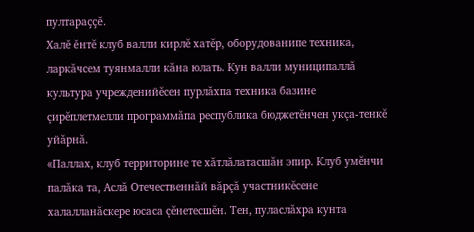пултараççĕ.
Халĕ ĕнтĕ клуб валли кирлĕ хатĕр, оборудованипе техника, ларкăчсем туянмалли кăна юлать. Кун валли муниципаллă культура учрежденийĕсен пурлăхпа техника базине çирĕплетмелли программăпа республика бюджетĕнчен укçа-тенкĕ уйăрнă.
«Паллах, клуб территорине те хăтлăлатасшăн эпир. Клуб умĕнчи палăка та, Аслă Отечественнăй вăрçă участникĕсене халалланăскере юсаса çĕнетесшĕн. Тен, пуласлăхра кунта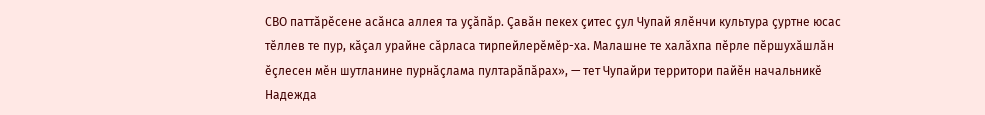СВО паттăрĕсене асăнса аллея та уçăпăр. Çавăн пекех çитес çул Чупай ялĕнчи культура çуртне юсас тĕллев те пур, кăçал урайне сăрласа тирпейлерĕмĕр-ха. Малашне те халăхпа пĕрле пĕршухăшлăн ĕçлесен мĕн шутланине пурнăçлама пултарăпăрах», — тет Чупайри территори пайĕн начальникĕ Надежда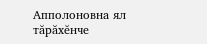Апполоновна ял тăрăхĕнче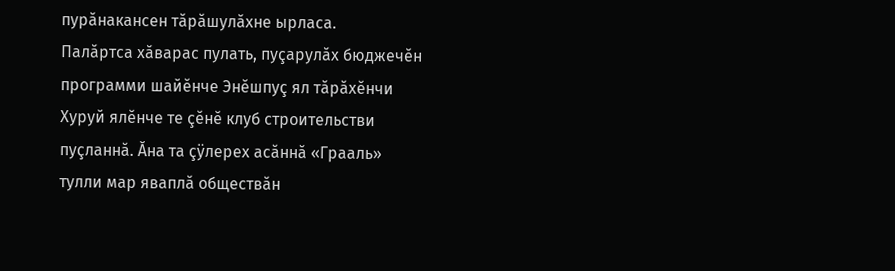пурăнакансен тăрăшулăхне ырласа.
Палăртса хăварас пулать, пуçарулăх бюджечĕн программи шайĕнче Энĕшпуç ял тăрăхĕнчи Хуруй ялĕнче те çĕнĕ клуб строительстви пуçланнă. Ăна та çÿлерех асăннă «Грааль» тулли мар яваплă обществăн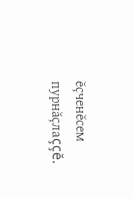ĕçченĕсем пурнăçлаççĕ.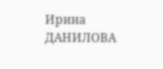Ирина ДАНИЛОВА